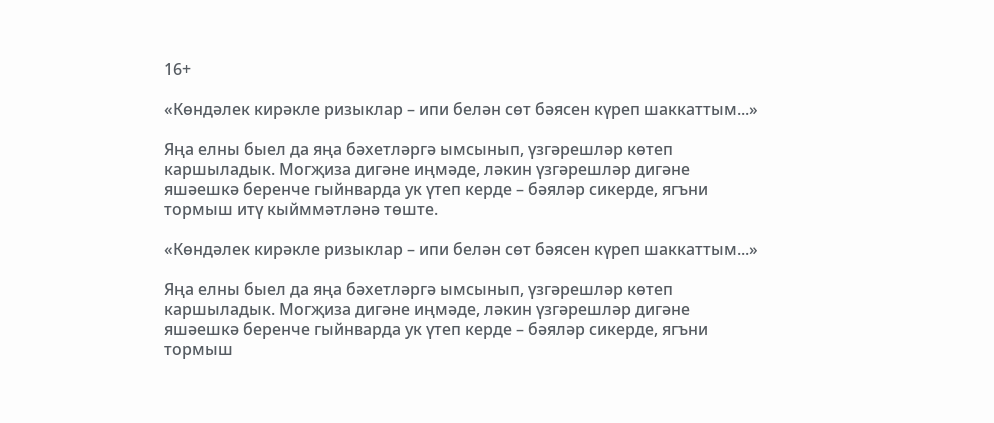16+

«Көндәлек кирәкле ризыклар – ипи белән сөт бәясен күреп шаккаттым...»

Яңа елны быел да яңа бәхетләргә ымсынып, үзгәрешләр көтеп каршыладык. Могҗиза дигәне иңмәде, ләкин үзгәрешләр дигәне яшәешкә беренче гыйнварда ук үтеп керде – бәяләр сикерде, ягъни тормыш итү кыйммәтләнә төште.

«Көндәлек кирәкле ризыклар – ипи белән сөт бәясен күреп шаккаттым...»

Яңа елны быел да яңа бәхетләргә ымсынып, үзгәрешләр көтеп каршыладык. Могҗиза дигәне иңмәде, ләкин үзгәрешләр дигәне яшәешкә беренче гыйнварда ук үтеп керде – бәяләр сикерде, ягъни тормыш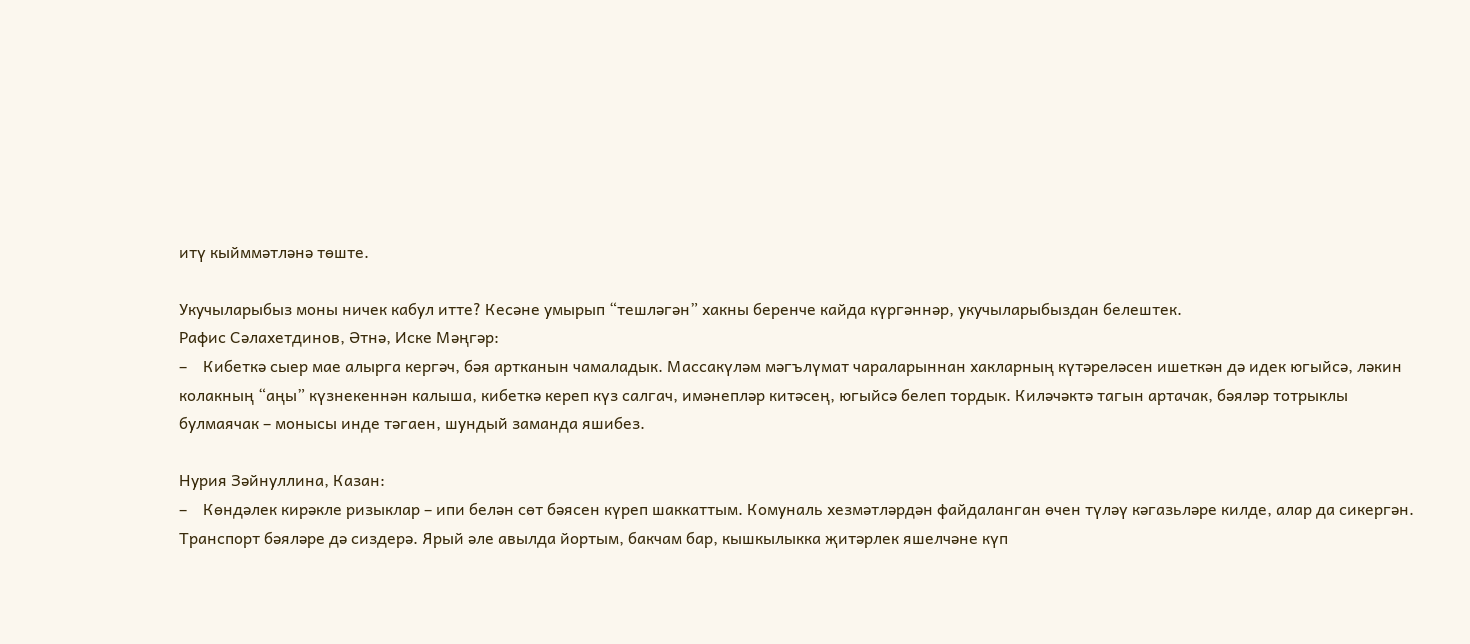итү кыйммәтләнә төште.

Укучыларыбыз моны ничек кабул итте? Кесәне умырып “тешләгән” хакны беренче кайда күргәннәр, укучыларыбыздан белештек.
Рафис Сәлахетдинов, Әтнә, Иске Мәңгәр:
–    Кибеткә сыер мае алырга кергәч, бәя артканын чамаладык. Массакүләм мәгълүмат чараларыннан хакларның күтәреләсен ишеткән дә идек югыйсә, ләкин колакның “аңы” күзнекеннән калыша, кибеткә кереп күз салгач, имәнепләр китәсең, югыйсә белеп тордык. Киләчәктә тагын артачак, бәяләр тотрыклы булмаячак – монысы инде тәгаен, шундый заманда яшибез.

Нурия Зәйнуллина, Казан:
–    Көндәлек кирәкле ризыклар – ипи белән сөт бәясен күреп шаккаттым. Комуналь хезмәтләрдән файдаланган өчен түләү кәгазьләре килде, алар да сикергән. Транспорт бәяләре дә сиздерә. Ярый әле авылда йортым, бакчам бар, кышкылыкка җитәрлек яшелчәне күп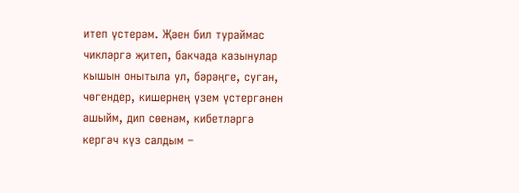итеп үстерәм. Җәен бил тураймас чикләргә җитеп, бакчада казынулар кышын онытыла ул, бәрәңге, суган, чөгендер, кишернең үзем үстергәнен ашыйм, дип сөенәм, кибетләргә кергәч күз салдым –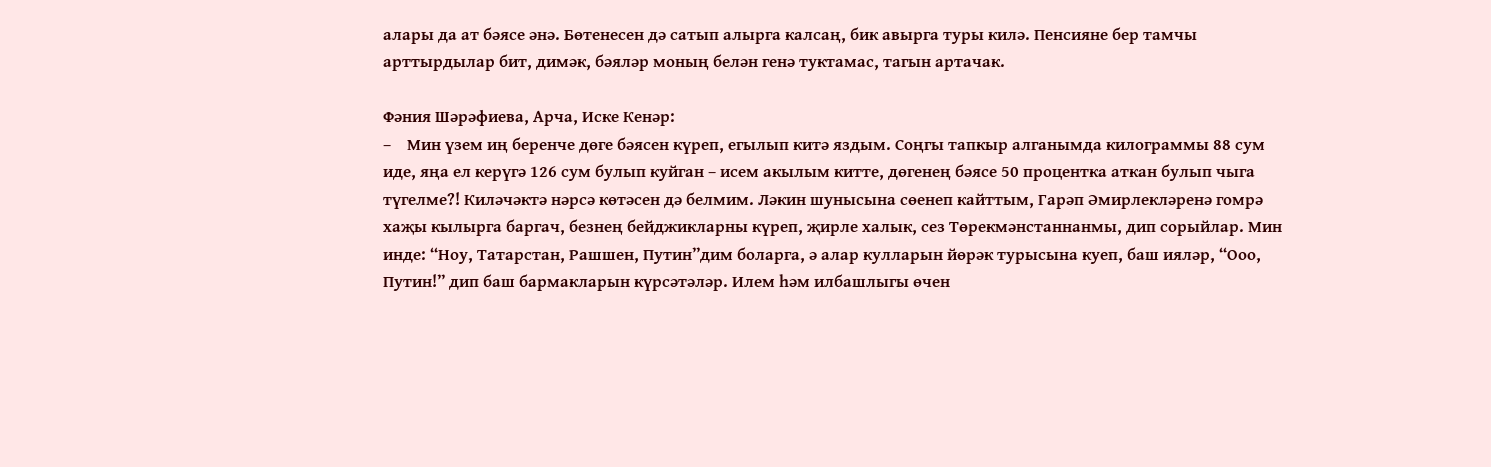алары да ат бәясе әнә. Бөтенесен дә сатып алырга калсаң, бик авырга туры килә. Пенсияне бер тамчы арттырдылар бит, димәк, бәяләр моның белән генә туктамас, тагын артачак.

Фәния Шәрәфиева, Арча, Иске Кенәр:
–    Мин үзем иң беренче дөге бәясен күреп, егылып китә яздым. Соңгы тапкыр алганымда килограммы 88 сум иде, яңа ел керүгә 126 сум булып куйган – исем акылым китте, дөгенең бәясе 50 процентка аткан булып чыга түгелме?! Киләчәктә нәрсә көтәсен дә белмим. Ләкин шунысына сөенеп кайттым, Гарәп Әмирлекләренә гомрә хаҗы кылырга баргач, безнең бейджикларны күреп, җирле халык, сез Төрекмәнстаннанмы, дип сорыйлар. Мин инде: “Ноу, Татарстан, Рашшен, Путин”дим боларга, ә алар кулларын йөрәк турысына куеп, баш ияләр, “Ооо, Путин!” дип баш бармакларын күрсәтәләр. Илем һәм илбашлыгы өчен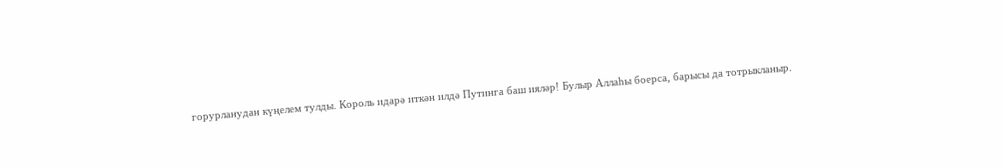горурланудан күңелем тулды. Король идарә иткән илдә Путинга баш ияләр! Булыр Аллаһы боерса, барысы да тотрыкланыр.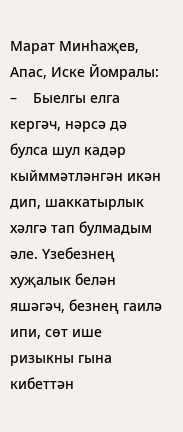Марат Минһаҗев, Апас, Иске Йомралы:
–    Быелгы елга кергәч, нәрсә дә булса шул кадәр кыйммәтләнгән икән дип, шаккатырлык хәлгә тап булмадым әле. Үзебезнең хуҗалык белән яшәгәч, безнең гаилә ипи, сөт ише ризыкны гына кибеттән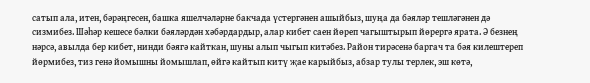сатып ала, итен, бәрәңгесен, башка яшелчәләрне бакчада үстергәнен ашыйбыз, шуңа да бәяләр тешләгәнен дә сизмибез. Шәһәр кешесе бәлки бәяләрдән хәбәрдардыр, алар кибет саен йөреп чагыштырып йөрергә ярата. Ә безнең нәрсә, авылда бер кибет, нинди бәягә кайткан, шуны алып чыгып китәбез. Район тирәсенә баргач та бәя килештереп йөрмибез, тиз генә йомышны йомышлап, өйгә кайтып китү җае карыйбыз, абзар тулы терлек, эш көтә,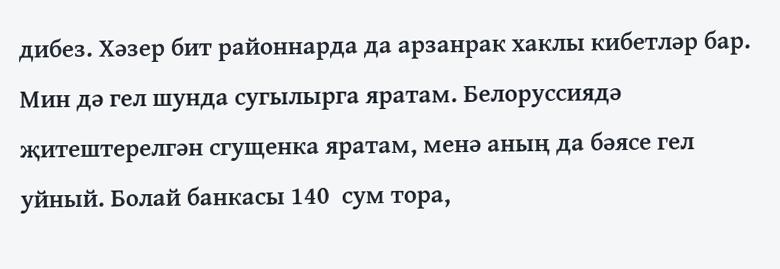дибез. Хәзер бит районнарда да арзанрак хаклы кибетләр бар. Мин дә гел шунда сугылырга яратам. Белоруссиядә җитештерелгән сгущенка яратам, менә аның да бәясе гел уйный. Болай банкасы 140  сум тора,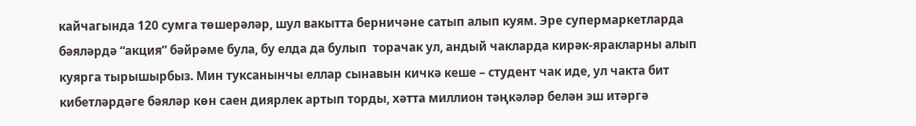кайчагында 120 сумга төшерәләр, шул вакытта берничәне сатып алып куям. Эре супермаркетларда бәяләрдә “акция” бәйрәме була, бу елда да булып  торачак ул, андый чакларда кирәк-яракларны алып куярга тырышырбыз. Мин туксанынчы еллар сынавын кичкә кеше – студент чак иде, ул чакта бит кибетләрдәге бәяләр көн саен диярлек артып торды, хәтта миллион тәңкәләр белән эш итәргә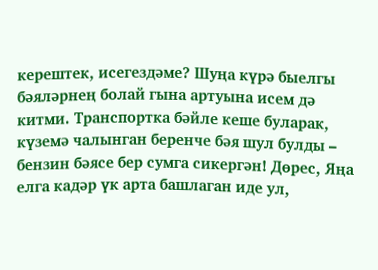керештек, исегездәме? Шуңа күрә быелгы бәяләрнең болай гына артуына исем дә китми. Транспортка бәйле кеше буларак, күземә чалынган беренче бәя шул булды – бензин бәясе бер сумга сикергән! Дөрес, Яңа елга кадәр үк арта башлаган иде ул,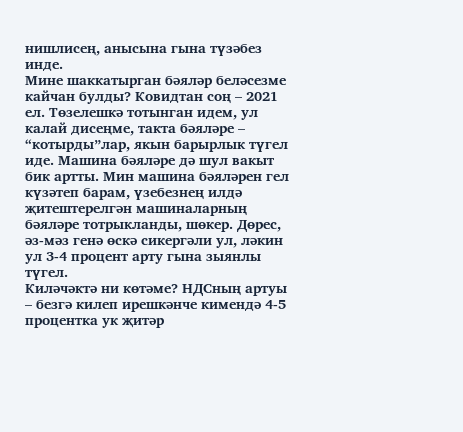нишлисең, анысына гына түзәбез  инде.
Мине шаккатырган бәяләр беләсезме кайчан булды? Ковидтан соң – 2021 ел. Төзелешкә тотынган идем, ул калай дисеңме, такта бәяләре – “котырды”лар, якын барырлык түгел иде. Машина бәяләре дә шул вакыт бик артты. Мин машина бәяләрен гел күзәтеп барам, үзебезнең илдә җитештерелгән машиналарның бәяләре тотрыкланды, шөкер. Дөрес, әз-мәз генә өскә сикергәли ул, ләкин ул 3-4 процент арту гына зыянлы түгел.
Киләчәктә ни көтәме? НДСның артуы – безгә килеп ирешкәнче кимендә 4-5 процентка ук җитәр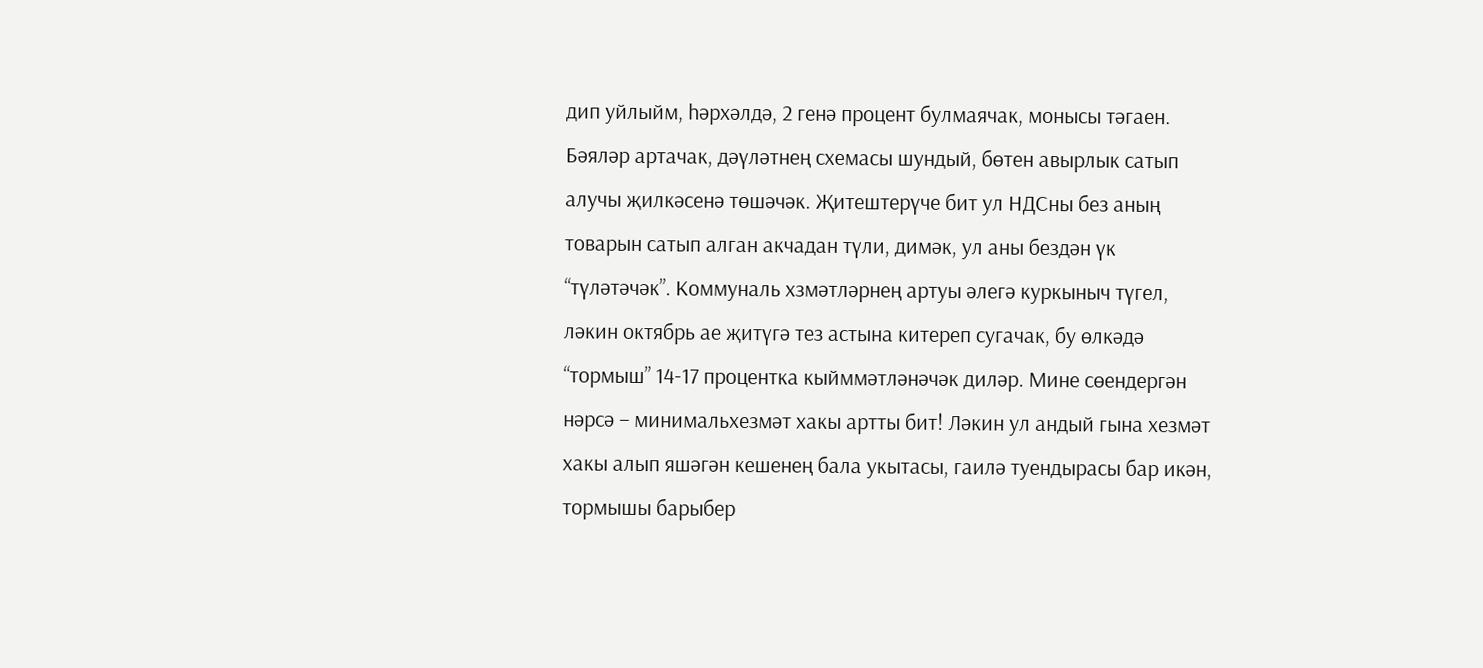дип уйлыйм, һәрхәлдә, 2 генә процент булмаячак, монысы тәгаен. Бәяләр артачак, дәүләтнең схемасы шундый, бөтен авырлык сатып алучы җилкәсенә төшәчәк. Җитештерүче бит ул НДСны без аның товарын сатып алган акчадан түли, димәк, ул аны бездән үк “түләтәчәк”. Коммуналь хзмәтләрнең артуы әлегә куркыныч түгел, ләкин октябрь ае җитүгә тез астына китереп сугачак, бу өлкәдә “тормыш” 14-17 процентка кыйммәтләнәчәк диләр. Мине сөендергән нәрсә – минимальхезмәт хакы артты бит! Ләкин ул андый гына хезмәт хакы алып яшәгән кешенең бала укытасы, гаилә туендырасы бар икән, тормышы барыбер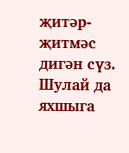җитәр-җитмәс дигән сүз. Шулай да яхшыга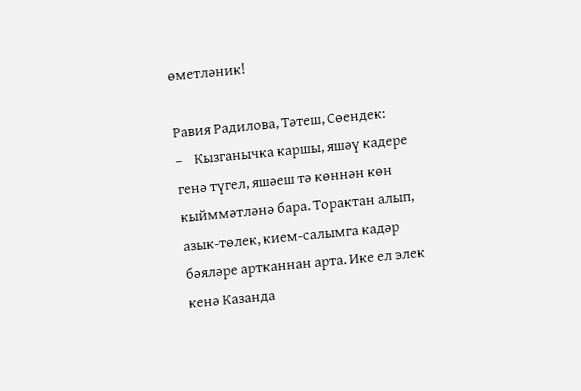өметләник!

Равия Радилова, Тәтеш, Сөендек:
–    Кызганычка каршы, яшәү кадере генә түгел, яшәеш тә көннән көн кыйммәтләнә бара. Торактан алып, азык-төлек, кием-салымга кадәр бәяләре артканнан арта. Ике ел элек кенә Казанда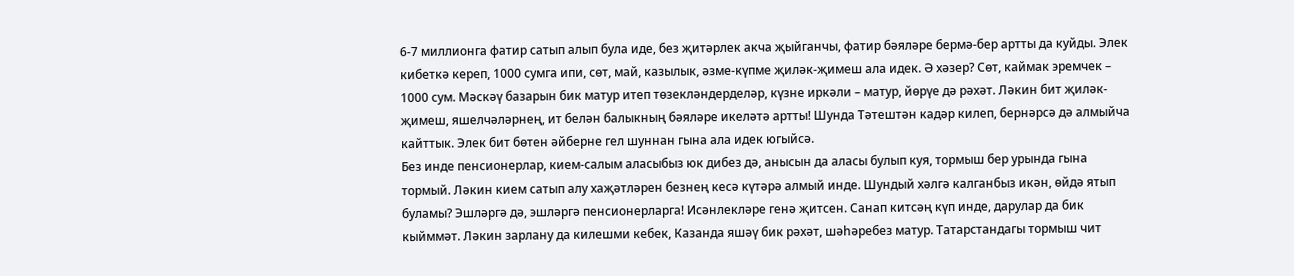6-7 миллионга фатир сатып алып була иде, без җитәрлек акча җыйганчы, фатир бәяләре бермә-бер артты да куйды. Элек кибеткә кереп, 1000 сумга ипи, сөт, май, казылык, әзме-күпме җиләк-җимеш ала идек. Ә хәзер? Сөт, каймак эремчек – 1000 сум. Мәскәү базарын бик матур итеп төзекләндерделәр, күзне иркәли – матур, йөрүе дә рәхәт. Ләкин бит җиләк-җимеш, яшелчәләрнең, ит белән балыкның бәяләре икеләтә артты! Шунда Тәтештән кадәр килеп, бернәрсә дә алмыйча кайттык. Элек бит бөтен әйберне гел шуннан гына ала идек югыйсә.
Без инде пенсионерлар, кием-салым аласыбыз юк дибез дә, анысын да аласы булып куя, тормыш бер урында гына тормый. Ләкин кием сатып алу хаҗәтләрен безнең кесә күтәрә алмый инде. Шундый хәлгә калганбыз икән, өйдә ятып буламы? Эшләргә дә, эшләргә пенсионерларга! Исәнлекләре генә җитсен. Санап китсәң күп инде, дарулар да бик кыйммәт. Ләкин зарлану да килешми кебек, Казанда яшәү бик рәхәт, шәһәребез матур. Татарстандагы тормыш чит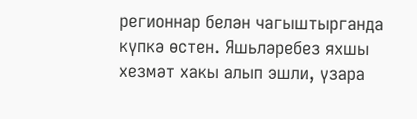регионнар белән чагыштырганда күпкә өстен. Яшьләребез яхшы хезмәт хакы алып эшли, үзара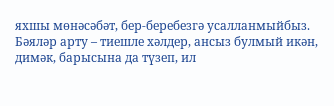яхшы мөнәсәбәт, бер-беребезгә усалланмыйбыз. Бәяләр арту – тиешле хәлдер, ансыз булмый икән, димәк, барысына да түзеп, ил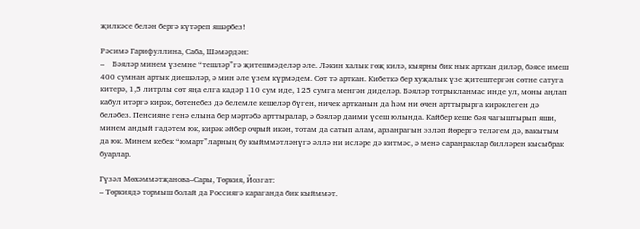җилкәсе белән бергә күтәреп яшәрбез!

Рәсимә Гарифуллина, Саба, Шәмәрдән:
–    Бәяләр минем үземне “тешләр”гә җитешмәделәр әле. Ләкин халык гөҗ килә, кыярны бик нык арткан диләр, бәясе имеш 400 сумнан артык диешәләр, ә мин әле үзем күрмәдем. Сөт тә арткан. Кибеткә бер хуҗалык үзе җитештергән сөтне сатуга китерә, 1,5 литрлы сөт яңа елга кадәр 110 сум иде, 125 сумга менгән диделәр. Бәяләр тотрыкланмас инде ул, моны аңлап кабул итәргә кирәк, бөтенебез дә белемле кешеләр бүген, ничек артканын да һәм ни өчен арттырырга кирәклеген дә беләбез. Пенсияне генә елына бер мәртәбә арттыралар, ә бәяләр даими үсеш юлында. Кайбер кеше бәя чагыштырып яши, минем андый гадәтем юк, кирәк әйбер очрый икән, тотам да сатып алам, арзанрагын эзләп йөрергә теләгем дә, вакытым да юк. Минем кебек “юмарт”ларның бу кыйммәтләнүгә әллә ни исләре дә китмәс, ә менә саранраклар билләрен кысыбрак буарлар.

Гүзәл Мөхәммәтҗанова–Сары, Төркия, Йозгат:
– Төркиядә тормыш болай да Россиягә караганда бик кыйммәт.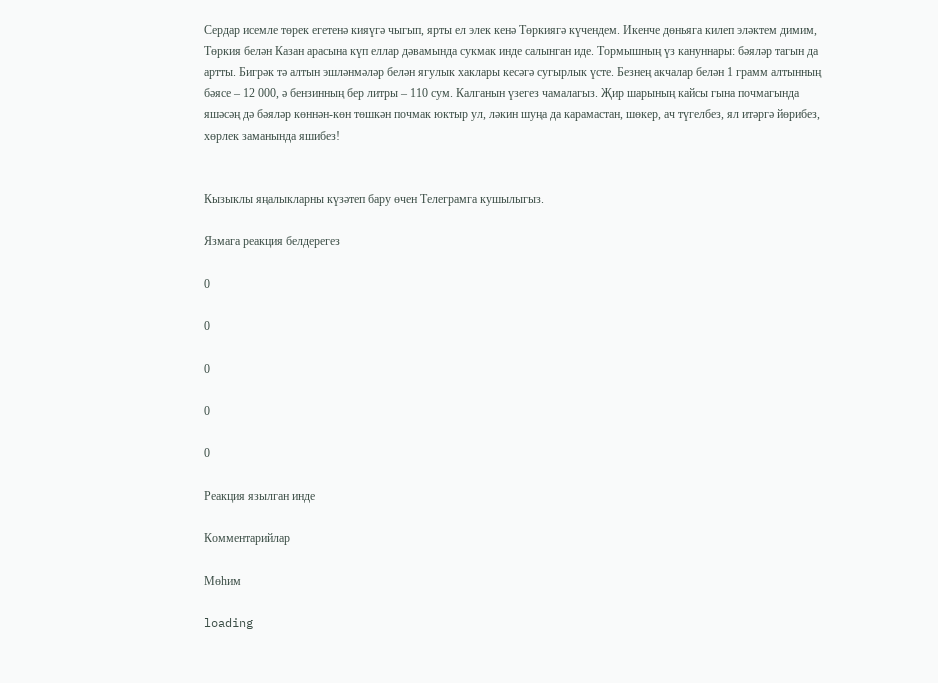Сердар исемле төрек егетенә кияүгә чыгып, ярты ел элек кенә Төркиягә күчендем. Икенче дөньяга килеп эләктем димим, Төркия белән Казан арасына күп еллар дәвамында сукмак инде салынган иде. Тормышның үз кануннары: бәяләр тагын да артты. Бигрәк тә алтын эшләнмәләр белән ягулык хаклары кесәгә сугырлык үсте. Безнең акчалар белән 1 грамм алтынның бәясе – 12 000, ә бензинның бер литры – 110 сум. Калганын үзегез чамалагыз. Җир шарының кайсы гына почмагында яшәсәң дә бәяләр көннән-көн төшкән почмак юктыр ул, ләкин шуңа да карамастан, шөкер, ач түгелбез, ял итәргә йөрибез, хөрлек заманында яшибез!


Кызыклы яңалыкларны күзәтеп бару өчен Телеграмга кушылыгыз.

Язмага реакция белдерегез

0

0

0

0

0

Реакция язылган инде

Комментарийлар

Мөһим

loading